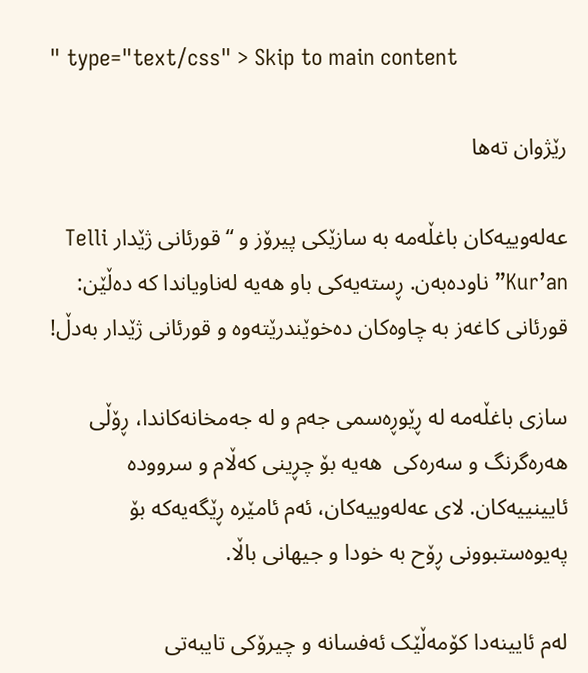" type="text/css" > Skip to main content

رێژوان تەها

عەلەوییەکان باغڵەمە بە سازێکی پیرۆز و “قورئانی ژێدار Telli Kur’an” ناودەبەن. ڕستەیەکی باو هەیە لەناویاندا کە دەڵێن: قورئانی کاغەز بە چاوەکان دەخوێندرێتەوە و قورئانی ژێدار بەدڵ!

سازی باغڵەمە لە ڕێوڕەسمی جەم و لە جەمخانەکاندا، ڕۆڵی هەرەگرنگ و سەرەکی  هەیە بۆ چڕینی کەڵام و سروودە ئایینییەکان. لای عەلەوییەکان، ئەم ئامێرە ڕێگەیەکە بۆ پەیوەستبوونی ڕۆح بە خودا و جیهانی باڵا.

لەم ئایینەدا کۆمەڵێک ئەفسانە و چیرۆکی تایبەتی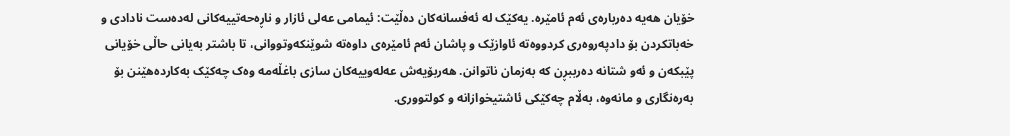خۆیان هەیە دەربارەی ئەم ئامێرە. یەکێک لە ئەفسانەکان دەڵێت: ئیمامی عەلی ئازار و ناڕەحەتییەکانی لەدەست نادادی و خەباتکردن بۆ دادپەروەری کردووەتە ئاوازێک و پاشان ئەم ئامێرەی داوەتە شوێنکەوتووانی، تا باشتر بەیانی حاڵی خۆیانی پێبکەن و ئەو شتانە دەرببڕن کە بەزمان ناتوانن. هەربۆیەش عەلەوییەکان سازی باغڵەمە وەک چەکێک بەکاردەهێنن بۆ بەرەنگاری و مانەوە، بەڵام چەکێکی ئاشتیخوازانە و کولتووری.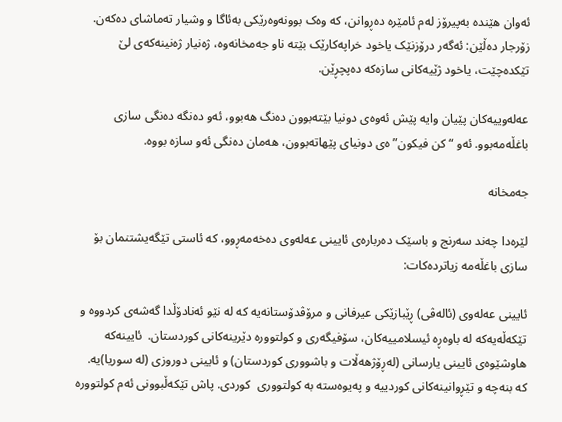ئەوان هێندە بەپیرۆز لەم ئامێرە دەڕوانن، کە وەک بوونەوەرێکی بەئاگا و وشیار تەماشای دەکەن. زۆرجار دەڵێن: ئەگەر درۆزنێک یاخود خراپەکارێک بێتە ناو جەمخانەوە، ژەنیار ژەنینەکەی لێ تێکدەچێت، یاخود ژێیەکانی سازەکە دەپچڕێن.

عەلەوییەکان پێیان وایە پێش ئەوەی دونیا بێتەبوون دەنگ هەبوو، ئەو دەنگە دەنگی سازی باغڵەمەبوو. ئەو “کن فیکون”ەی دونیای پێهاتەبوون، هەمان دەنگی ئەو سازە بووە.

جەمخانە

لێرەدا چەند سەرنج و باسێک دەربارەی ئایینی عەلەوی دەخەمەڕوو، کە ئاستی تێگەیشتنمان بۆ سازی باغڵەمە زیاتردەکات:

ئایینی عەلەوی (ئالەڤی) ڕێبازێکی عیرفانی و مرۆڤدۆستانەیە کە لە نێو ئەنادۆڵدا گەشەی کردووە و تێکەڵەیەکە لە باوەڕە ئیسلامییەکان، سۆفیگەری و کولتوورە دێرینەکانی کوردستان.  ئایینەکە هاوشێوەی ئایینی یارسانی (لەڕۆژهەڵات و باشووری کوردستان) و ئایینی دوروزی (لە سوریا)یە. کە بنەچە و تێڕوانینەکانی کوردییە و پەیوەستە بە کولتووری  کوردی. پاش تێکەڵبوونی ئەم کولتوورە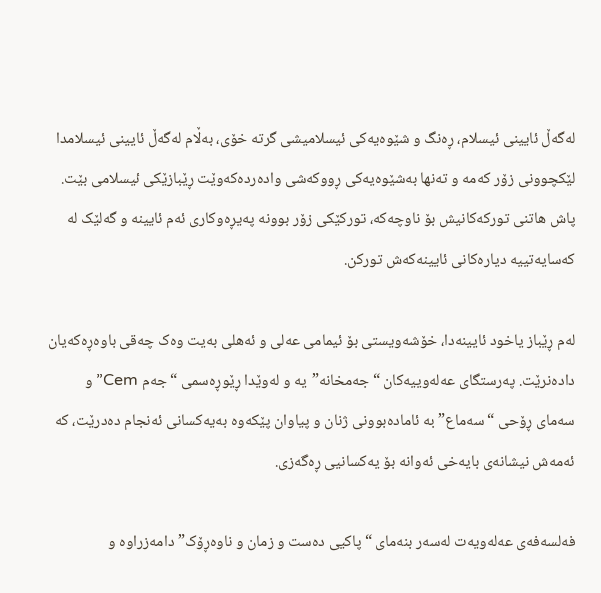لەگەڵ ئایینی ئیسلام، ڕەنگ و شێوەیەکی ئیسلامیشی گرتە خۆی، بەڵام لەگەڵ ئایینی ئیسلامدا لێکچوونی زۆر کەمە و تەنها بەشێوەیەکی ڕووکەشی وادەردەکەوێت ڕێبازێکی ئیسلامی بێت.  پاش هاتنی تورکەکانیش بۆ ناوچەکە، تورکێکی زۆر بوونە پەیڕەوکاری ئەم ئایینە و گەلێک لە کەسایەتییە دیارەکانی ئایینەکەش تورکن.

لەم ڕێباز یاخود ئایینەدا، خۆشەویستی بۆ ئیمامی عەلی و ئەهلی بەیت وەک چەقی باوەڕەکەیان دادەنرێت. پەرستگای عەلەوییەکان “جەمخانە”یە و لەوێدا ڕێوڕەسمی “جەم Cem” و سەمای ڕۆحی “سەماع” بە ئامادەبوونی ژنان و پیاوان پێکەوە بەیەکسانی ئەنجام دەدرێت، کە ئەمەش نیشانەی بایەخی ئەوانە بۆ یەکسانیی ڕەگەزی.

فەلسەفەی عەلەویەت لەسەر بنەمای “پاکیی دەست و زمان و ناوەڕۆک” دامەزراوە و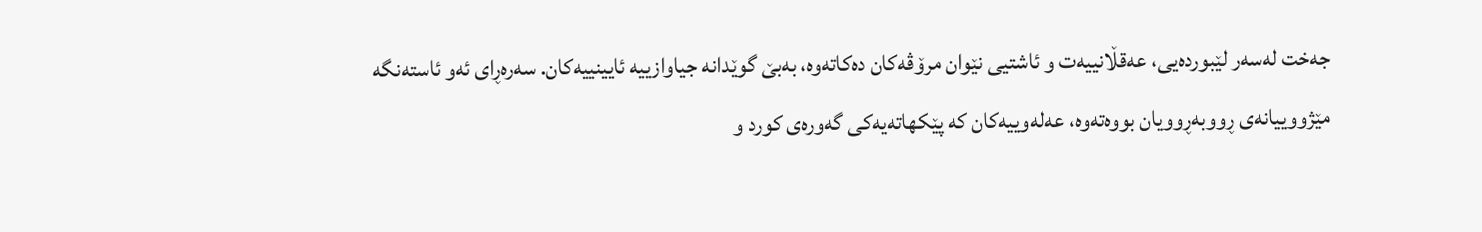جەخت لەسەر لێبوردەیی، عەقڵانییەت و ئاشتیی نێوان مرۆڤەکان دەکاتەوە، بەبێ گوێدانە جیاوازییە ئایینییەکان. سەرەڕای ئەو ئاستەنگە مێژووییانەی ڕووبەڕوویان بووەتەوە، عەلەوییەکان کە پێکهاتەیەکی گەورەی کورد و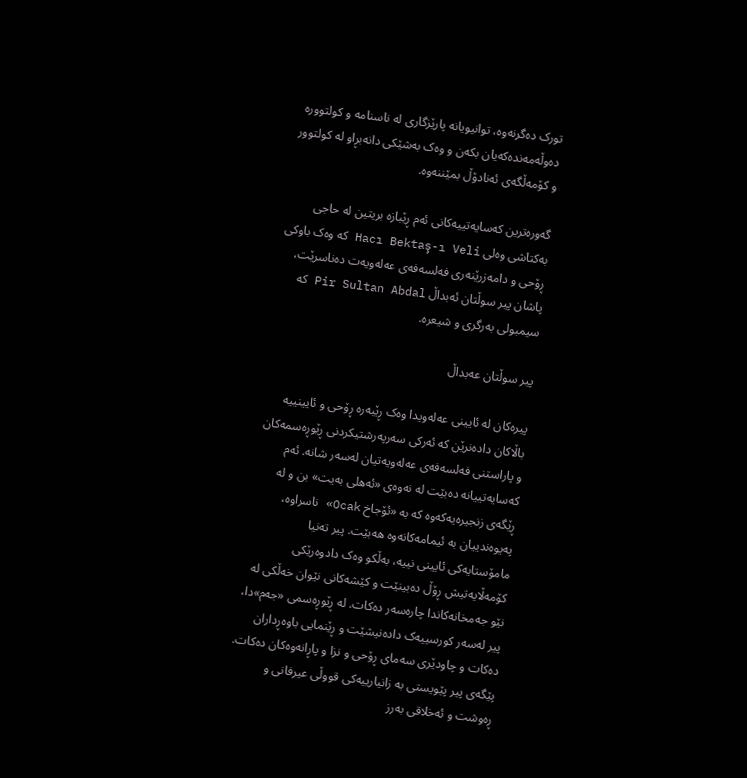تورک دەگرنەوە، توانیویانە پارێزگاری لە ناسنامە و کولتوورە دەوڵەمەندەکەیان بکەن و وەک بەشێکی دانەبڕاو لە کولتوور و کۆمەڵگەی ئەنادۆڵ بمێننەوە.

گەورەترین کەسایەتییەکانی ئەم ڕێبازە بریتین لە حاجی بەکتاشی وەلی Hacı Bektaş-ı Veli کە وەک باوکی ڕۆحی و دامەزرێنەری فەلسەفەی عەلەویەت دەناسرێت، پاشان پیر سوڵتان ئەبداڵ Pir Sultan Abdal کە سیمبولی بەرگری و شیعرە.

پیر سوڵتان عەبداڵ

پیرەکان لە ئایینی عەلەویدا وەک ڕێبەرە ڕۆحی و ئایینییە باڵاکان دادەنرێن کە ئەرکی سەرپەرشتیکردنی ڕێوڕەسمەکان و پاراستنی فەلسەفەی عەلەویەتیان لەسەر شانە. ئەم کەسایەتییانە دەبێت لە نەوەی «ئەهلی بەیت» بن و لە ڕێگەی زنجیرەیەکەوە کە بە «ئۆجاخ Ocak» ناسراوە، پەیوەندییان بە ئیمامەکانەوە هەبێت. پیر تەنیا مامۆستایەکی ئایینی نییە، بەڵکو وەک دادوەرێکی کۆمەڵایەتیش ڕۆڵ دەبینێت و کێشەکانی نێوان خەڵکی لە نێو جەمخانەکاندا چارەسەر دەکات. لە ڕێوڕەسمی «جەم»دا، پیر لەسەر کورسییەک دادەنیشێت و ڕێنمایی باوەڕداران دەکات و چاودێری سەمای ڕۆحی و نزا و پاڕانەوەکان دەکات. پێگەی پیر پێویستی بە زانیارییەکی قووڵی عیرفانی و ڕەوشت و ئەخلاقی بەرز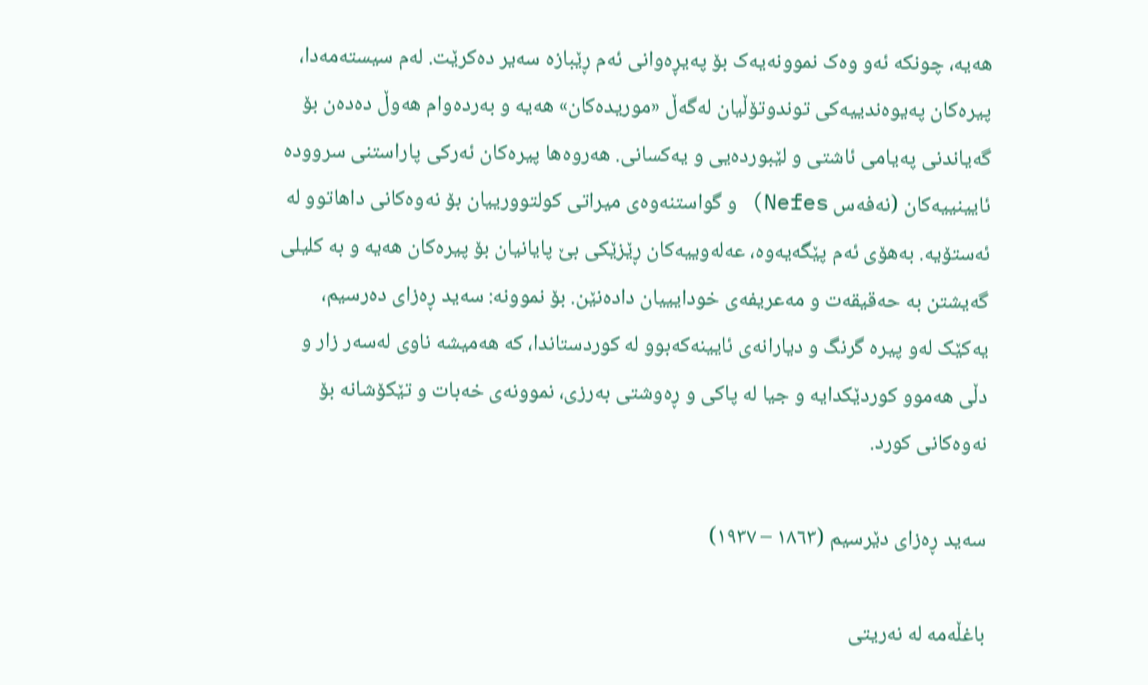هەیە، چونکە ئەو وەک نموونەیەک بۆ پەیڕەوانی ئەم ڕێبازە سەیر دەکرێت. لەم سیستەمەدا، پیرەکان پەیوەندییەکی توندوتۆڵیان لەگەڵ «موریدەکان» هەیە و بەردەوام هەوڵ دەدەن بۆ گەیاندنی پەیامی ئاشتی و لێبوردەیی و یەکسانی. هەروەها پیرەکان ئەرکی پاراستنی سروودە ئایینییەکان (نەفەس Nefes) و گواستنەوەی میراتی کولتوورییان بۆ نەوەکانی داهاتوو لە ئەستۆیە. بەهۆی ئەم پێگەیەوە، عەلەوییەکان ڕێزێکی بێ پایانیان بۆ پیرەکان هەیە و بە کلیلی گەیشتن بە حەقیقەت و مەعریفەی خودایییان دادەنێن. بۆ نموونە: سەید ڕەزای دەرسیم، یەکێک لەو پیرە گرنگ و دیارانەی ئایینەکەبوو لە کوردستاندا، کە هەمیشە ناوی لەسەر زار و دڵی هەموو کوردێکدایە و جیا لە پاکی و ڕەوشتی بەرزی، نموونەی خەبات و تێکۆشانە بۆ نەوەکانی کورد.

سەید ڕەزای دێرسیم (١٨٦٣ – ١٩٣٧)

باغڵەمە لە نەریتی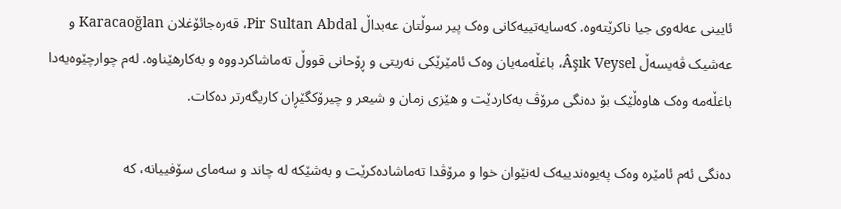ئایینی عەلەوی جیا ناکرێتەوە. کەسایەتییەکانی وەک پیر سوڵتان عەبداڵ Pir Sultan Abdal، قەرەجائۆغلان Karacaoğlan و عەشیک ڤەیسەڵ Âşık Veysel، باغڵەمەیان وەک ئامێرێکی نەریتی و ڕۆحانی قووڵ تەماشاکردووە و بەکارهێناوە. لەم چوارچێوەیەدا باغڵەمە وەک هاوەڵێک بۆ دەنگی مرۆڤ بەکاردێت و هێزی زمان و شیعر و چیرۆکگێڕان کاریگەرتر دەکات.

دەنگی ئەم ئامێرە وەک پەیوەندییەک لەنێوان خوا و مرۆڤدا تەماشادەکرێت و بەشێکە لە چاند و سەمای سۆفییانە، کە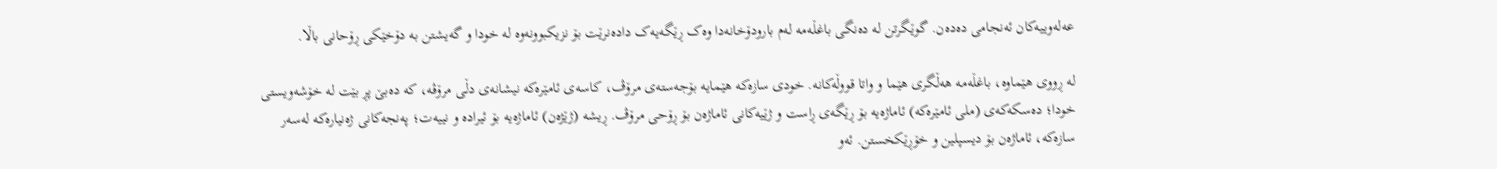عەلەوییەکان ئەنجامی دەدەن. گوێگرتن لە دەنگی باغڵەمە لەم بارودۆخانەدا وەک ڕێگەیەک دادەنرێت بۆ نزیکبوونەوە لە خودا و گەیشتن بە دۆخێکی ڕۆحانی باڵا.

لە ڕووی هێماوە، باغڵەمە هەڵگری هێما و واتا قووڵەکانە. خودی سازەکە هێمایە بۆجەستەی مرۆڤ، کاسەی ئامێرەکە نیشانەی دڵی مرۆڤە، کە دەبێ پڕ بێت لە خۆشەویستی خودا؛ دەسکەکەی (ملی ئامێرەکە) ئاماژەیە بۆ ڕێگەی ڕاست و ژێیەکانی ئاماژەن بۆ ڕۆحی مرۆڤ. ڕیشە (ژێژەن) ئاماژەیە بۆ ئیرادە و نییەت؛ پەنجەکانی ژەنیارەکە لەسەر سازەکە، ئاماژەن بۆ دیسپلین و خۆڕێکخستن. ئەو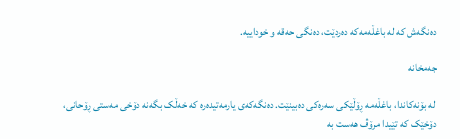دەنگەش کە لە باغڵەمەکە دەردێت، دەنگی حەقە و خوداییە.

جەمخانە

 لە بۆنەکاندا، باغڵەمە ڕۆڵێکی سەرەکی دەبینێت. دەنگەکەی یارمەتیدەرە کە خەڵک بگەنە دۆخی مەستی ڕۆحانی، دۆخێک کە تێیدا مرۆڤ هەست بە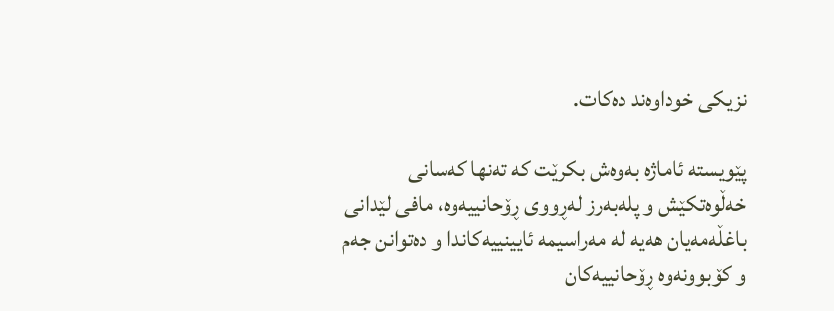نزیکی خوداوەند دەکات.

پێویستە ئاماژە بەوەش بکرێت کە تەنها کەسانی خەڵوەتکێش و پلەبەرز لەڕووی ڕۆحانییەوە، مافی لێدانی باغڵەمەیان هەیە لە مەراسیمە ئایینییەکاندا و دەتوانن جەم و کۆبوونەوە ڕۆحانییەکان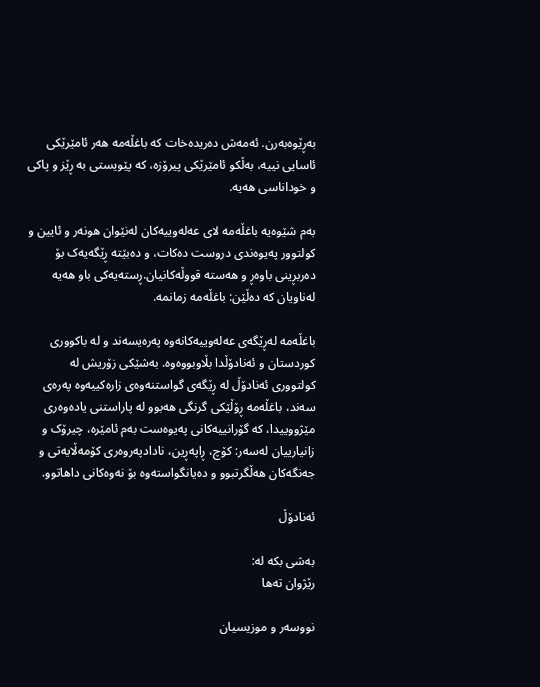بەڕێوەبەرن. ئەمەش دەریدەخات کە باغڵەمە هەر ئامێرێکی ئاسایی نییە، بەڵکو ئامێرێکی پیرۆزە، کە پێویستی بە ڕێز و پاکی و خوداناسی هەیە.

بەم شێوەیە باغڵەمە لای عەلەوییەکان لەنێوان هونەر و ئایین و کولتوور پەیوەندی دروست دەکات، و دەبێتە ڕێگەیەک بۆ دەربڕینی باوەڕ و هەستە قووڵەکانیان.ڕستەیەکی باو هەیە لەناویان کە دەڵێن: باغڵەمە زمانمە.

باغڵەمە لەڕێگەی عەلەوییەکانەوە پەرەیسەند و لە باکووری کوردستان و ئەنادۆڵدا بڵاوبووەوە. بەشێکی زۆریش لە کولتووری ئەنادۆڵ لە ڕێگەی گواستنەوەی زارەکییەوە پەرەی سەند، باغڵەمە ڕۆڵێکی گرنگی هەبوو لە پاراستنی یادەوەری مێژووییدا، کە گۆرانییەکانی پەیوەست بەم ئامێرە، چیرۆک و زانیارییان لەسەر: کۆچ، ڕاپەڕین، نادادپەروەری کۆمەڵایەتی و جەنگەکان هەڵگرتبوو و دەیانگواستەوە بۆ نەوەکانی داهاتوو.

ئەنادۆڵ

بەشی بکە لە:
رێژوان تەها

نووسەر و موزیسیان